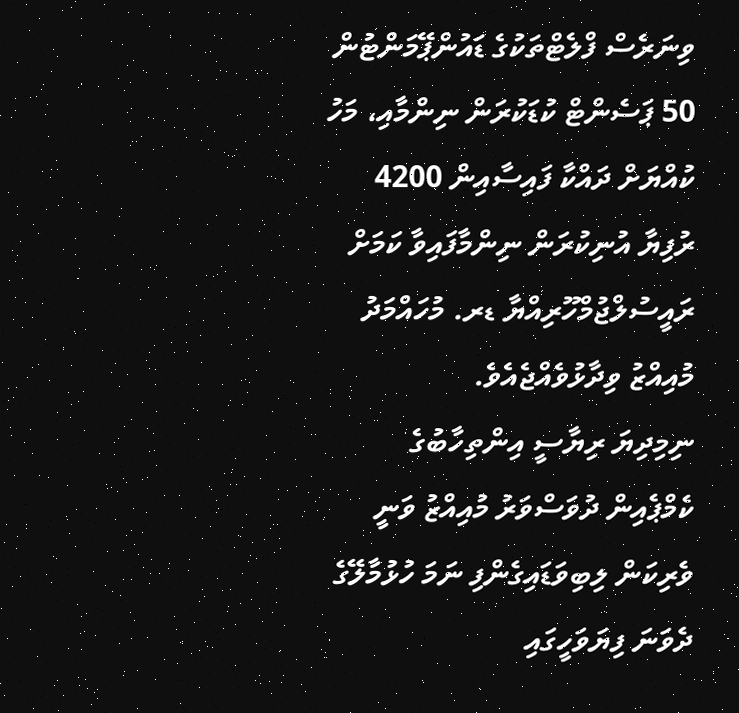ވިނަރެސް ފްލެޓްތަކުގެ ޑައުންޕޭމަންޓުން 50 ޕަސެންޓް ކުޑަކުރަން ނިންމާއި، މަހު ކުއްޔަށް ދައްކާ ފައިސާއިން 4200 ރުފިޔާ އުނިކުރަން ނިންމާފައިވާ ކަމަށް ރައީސުލްޖުމްހޫރިއްޔާ ޑރ. މުހައްމަދު މުއިއްޒު ވިދާޅުވެއްޖެއެވެ.
ނިމިދިޔަ ރިޔާސީ އިންތިހާބުގެ ކެމްޕެއިން ދުވަސްވަރު މުއިއްޒު ވަނީ ވެރިކަން ލިބިވަޑައިގެންފި ނަމަ ހުޅުމާލޭގެ ދެވަނަ ފިޔަވަހީގައި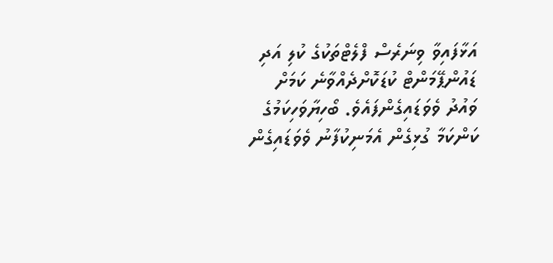އަޅާފައިވާ ވިނަރެސް ފްލެޓްތަކުގެ ކުލި އަދި ޑައުންޕޭމަންޓް ކުޑަކޮށްދެއްވާނެ ކަމަށް ވައުދު ވެވަޑައިގެންފައެވެ. ބޯހިޔާވަހިކަމުގެ ކަންކަމާ ގުޅިގެން އެމަނިކުފާނު ވެވަޑައިގެން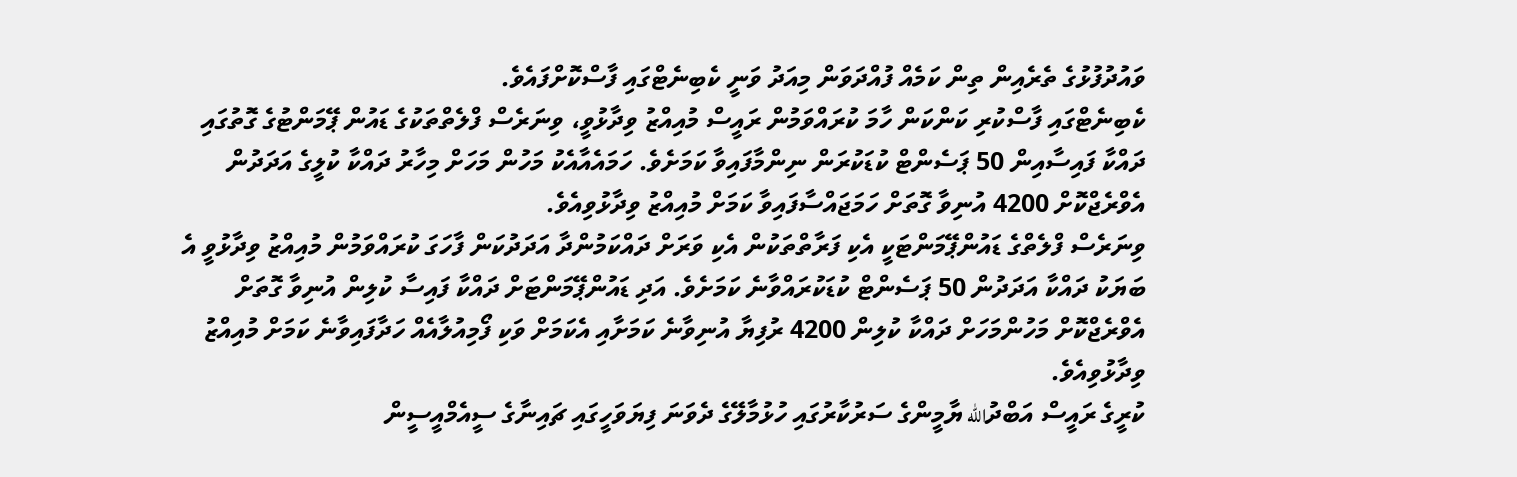ވައުދުފުޅުގެ ތެރެއިން ތިން ކަމެއް ފުއްދަވަން މިއަދު ވަނީ ކެބިނެޓްގައި ފާސްކޮށްފައެވެ.
ކެބިނެޓްގައި ފާސްކުރި ކަންކަން ހާމަ ކުރައްވަމުން ރައީސް މުއިއްޒު ވިދާޅުވީ، ވިނަރެސް ފްލެތްތަކުގެ ޑައުން ޕޭމަންޓުގެ ގޮތުގައި ދައްކާ ފައިސާއިން 50 ޕަސެންޓް ކުޑަކުރަން ނިންމާފައިވާ ކަމަށެވެ. ހަމައެއާއެކު މަހުން މަހަށް މިހާރު ދައްކާ ކުލީގެ އަދަދުން އެވްރެޖްކޮށް 4200 އުނިވާ ގޮތަށް ހަމަޖައްސާފައިވާ ކަމަށް މުއިއްޒު ވިދާޅުވިއެވެ.
ވިނަރެސް ފްލެތްގެ ޑައުންޕޭމަންޓަކީ އެކި ފަރާތްތަކުން އެކި ވަރަށް ދައްކަމުންދާ އަދަދުކަން ފާހަގަ ކުރައްވަމުން މުއިއްޒު ވިދާޅުވީ އެ ބަޔަކު ދައްކާ އަދަދުން 50 ޕަސެންޓް ކުޑަކުރައްވާނެ ކަމަށެވެ. އަދި ޑައުންޕޭމަންޓަށް ދައްކާ ފައިސާ ކުލިން އުނިވާ ގޮތަށް އެވްރެޖްކޮށް މަހުންމަހަށް ދައްކާ ކުލިން 4200 ރުފިޔާ އުނިވާނެ ކަމަށާއި އެކަމަށް ވަކި ފޯމިއުލާއެއް ހަދާފައިވާނެ ކަމަށް މުއިއްޒު ވިދާޅުވިއެވެ.
ކުރީގެ ރައީސް އަބްދުالله ޔާމީންގެ ސަރުކާރުގައި ހުޅުމާލޭގެ ދެވަނަ ފިޔަވަހީގައި ޗައިނާގެ ސީއެމްއީސީން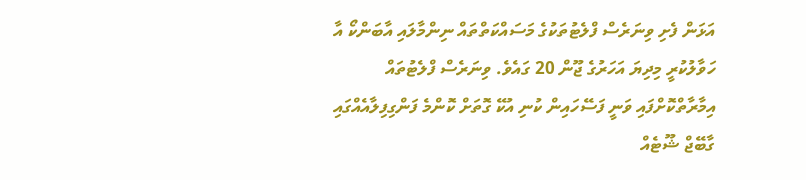އަޅަން ފެށި ވިނަރެސް ފްލެޓުތަކުގެ މަސައްކަތްތައް ނިންމާލައި އާބަންކޯ އާ ހަވާލުކުރީ މިދިޔަ އަހަރުގެ ޖޫން 20 ގައެވެ. ވިނަރެސް ފްލެޓުތައް އިމާރާތްކޮށްފައި ވަނީ ފަސޭހައިން ކުނި އުކޭ ގޮތަށް ކޮންމެ ފަންގިފިލާއެއްގައި ގާބޭޖް ޝޫޓެއް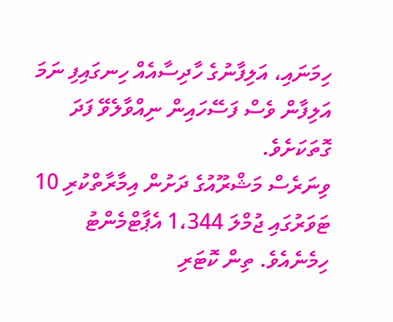ހިމަނައި، އަލިފާނުގެ ހާދިސާއެއް ހިނގައިފި ނަމަ އަލިފާން ވެސް ފަސޭހައިން ނިއްވާލެވޭ ފަދަ ގޮތަކަށެވެ.
ވިނަރެސް މަޝްރޫއުގެ ދަށުން އިމާރާތްކުރި 10 ޓަވަރުގައި ޖުމްލަ 1،344 އެޕާޓްމެންޓު ހިމެނެއެވެ. ތިން ކޮޓަރި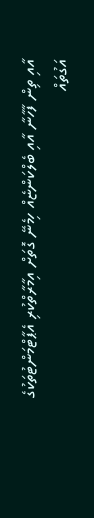އާއި ތިން ފާހާނާ އާއި ބެލްކަންޏެއް ހިމެނޭ ގޮތަށް އިމާރާތްކުރި އެޕާޓްމަންޓުތަކުގެ އަގުތައް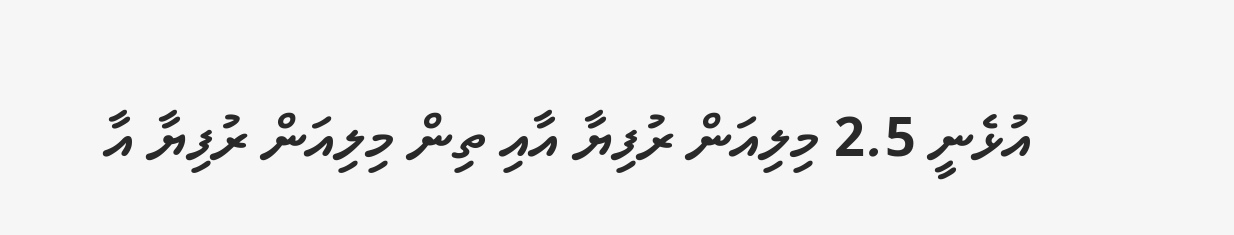އުޅެނީ 2.5 މިލިއަން ރުފިޔާ އާއި ތިން މިލިއަން ރުފިޔާ އާ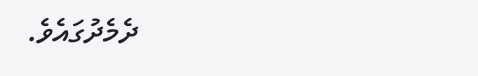ދެމެދުގައެވެ.